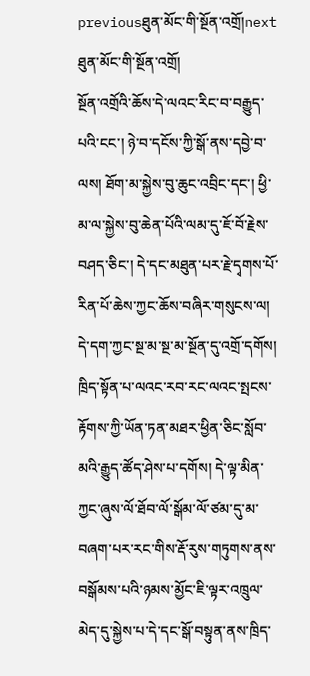previousཐུན་མོང་གི་སྔོན་འགྲོ།next
ཐུན་མོང་གི་སྔོན་འགྲོ།
སྔོན་འགྲོའི་ཆོས་དེ་ལའང་རིང་བ་བརྒྱུད་པའི་ངང་། ཉེ་བ་དངོས་ཀྱི་སྒོ་ནས་དབྱེ་བ་ལས། ཐོག་མ་སྐྱེས་བུ་ཆུང་འབྲིང་དང་། ཕྱི་མ་ལ་སྐྱེས་བུ་ཆེན་པོའི་ལམ་དུ་ཇོ་བོ་རྗེས་བཤད་ཅིང་། དེ་དང་མཐུན་པར་རྗེ་དྭགས་པོ་རིན་པོ་ཆེས་ཀྱང་ཆོས་བཞིར་གསུངས་ལ། དེ་དག་ཀྱང་སྔ་མ་སྔ་མ་སྔོན་དུ་འགྲོ་དགོས། ཁྲིད་སྟོན་པ་ལའང་རབ་རང་ལའང་སྤངས་རྟོགས་ཀྱི་ཡོན་ཏན་མཐར་ཕྱིན་ཅིང་སློབ་མའི་རྒྱུད་ཚོད་ཤེས་པ་དགོས། དེ་ལྟ་མིན་ཀྱང་ཞུས་ལོ་ཐོབ་ལོ་སྒོམ་ལོ་ཙམ་དུ་མ་བཞག་པར་རང་གིས་རྡོ་རུས་གཏུགས་ནས་བསྒོམས་པའི་ཉམས་མྱོང་ཇི་ལྟར་འཁྲུལ་མེད་དུ་སྐྱེས་པ་དེ་དང་སྒོ་བསྟུན་ནས་ཁྲིད་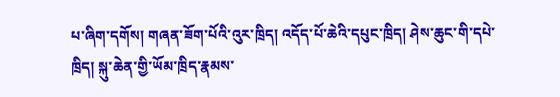པ་ཞིག་དགོས། གཞན་ཟོག་པོའི་འུར་ཁྲིད། འདོད་པོ་ཆེའི་དཔུང་ཁྲིད། ཤེས་ཆུང་གི་དཔེ་ཁྲིད། སྐུ་ཆེན་གྱི་ཡོམ་ཁྲིད་རྣམས་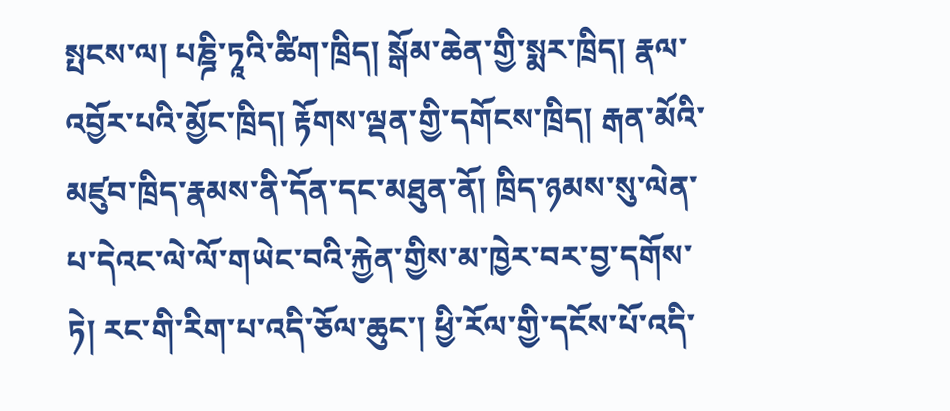སྤངས་ལ། པཎྜི་ཏཱའི་ཚིག་ཁྲིད། སྒོམ་ཆེན་གྱི་སྨར་ཁྲིད། རྣལ་འབྱོར་པའི་མྱོང་ཁྲིད། རྟོགས་ལྡན་གྱི་དགོངས་ཁྲིད། རྒན་མོའི་མཛུབ་ཁྲིད་རྣམས་ནི་དོན་དང་མཐུན་ནོ། ཁྲིད་ཉམས་སུ་ལེན་པ་དེའང་ལེ་ལོ་གཡེང་བའི་རྐྱེན་གྱིས་མ་ཁྱེར་བར་བྱ་དགོས་ཏེ། རང་གི་རིག་པ་འདི་ཅོལ་ཆུང་། ཕྱི་རོལ་གྱི་དངོས་པོ་འདི་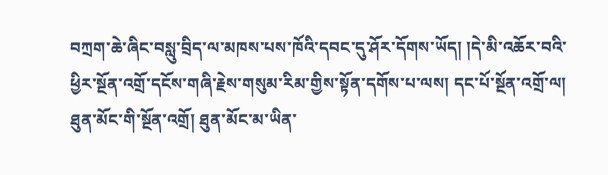བཀྲག་ཆེ་ཞིང་བསླུ་བྲིད་ལ་མཁས་པས་ཁོའི་དབང་དུ་ཤོར་དོགས་ཡོད། །དེ་མི་འཆོར་བའི་ཕྱིར་སྔོན་འགྲོ་དངོས་གཞི་རྗེས་གསུམ་རིམ་གྱིས་སྟོན་དགོས་པ་ལས། དང་པོ་སྔོན་འགྲོ་ལ། ཐུན་མོང་གི་སྔོན་འགྲོ། ཐུན་མོང་མ་ཡིན་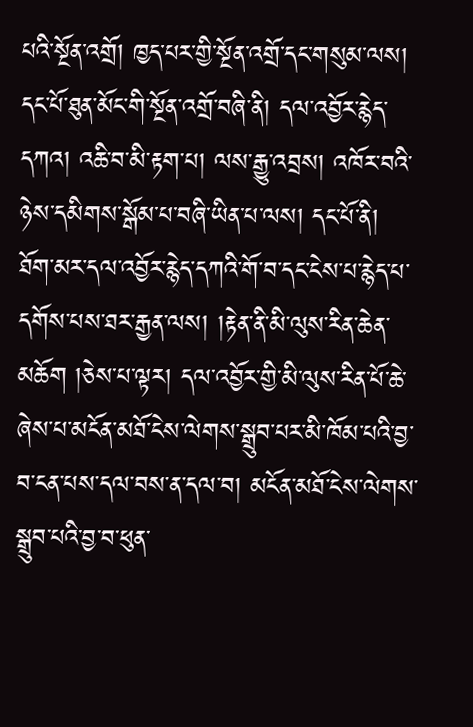པའི་སྔོན་འགྲོ། ཁྱད་པར་གྱི་སྔོན་འགྲོ་དང་གསུམ་ལས། དང་པོ་ཐུན་མོང་གི་སྔོན་འགྲོ་བཞི་ནི། དལ་འབྱོར་རྙེད་དཀའ། འཆི་བ་མི་རྟག་པ། ལས་རྒྱུ་འབྲས། འཁོར་བའི་ཉེས་དམིགས་སྒོམ་པ་བཞི་ཡིན་པ་ལས། དང་པོ་ནི། ཐོག་མར་དལ་འབྱོར་རྙེད་དཀའི་གོ་བ་དང་ངེས་པ་རྙེད་པ་དགོས་པས་ཐར་རྒྱན་ལས། །རྟེན་ནི་མི་ལུས་རིན་ཆེན་མཆོག །ཅེས་པ་ལྟར། དལ་འབྱོར་གྱི་མི་ལུས་རིན་པོ་ཆེ་ཞེས་པ་མངོན་མཐོ་ངེས་ལེགས་སྒྲུབ་པར་མི་ཁོམ་པའི་བྱ་བ་ངན་པས་དལ་བས་ན་དལ་བ། མངོན་མཐོ་ངེས་ལེགས་སྒྲུབ་པའི་བྱ་བ་ཕུན་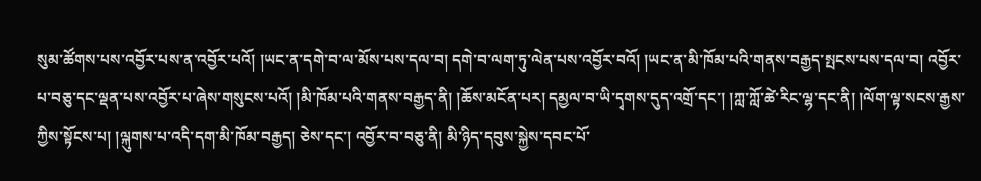སུམ་ཚོགས་པས་འབྱོར་པས་ན་འབྱོར་པའོ། །ཡང་ན་དགེ་བ་ལ་མོས་པས་དལ་བ། དགེ་བ་ལག་ཏུ་ལེན་པས་འབྱོར་བའོ། །ཡང་ན་མི་ཁོམ་པའི་གནས་བརྒྱད་སྤངས་པས་དལ་བ། འབྱོར་པ་བཅུ་དང་ལྡན་པས་འབྱོར་པ་ཞེས་གསུངས་པའོ། །མི་ཁོམ་པའི་གནས་བརྒྱད་ནི། །ཆོས་མངོན་པར། དམྱལ་བ་ཡི་དྭགས་དུད་འགྲོ་དང་། །ཀླ་ཀློ་ཚེ་རིང་ལྷ་དང་ནི། །ལོག་ལྟ་སངས་རྒྱས་ཀྱིས་སྟོངས་པ། །ལྐུགས་པ་འདི་དག་མི་ཁོམ་བརྒྱད། ཅེས་དང་། འབྱོར་བ་བཅུ་ནི། མི་ཉིད་དབུས་སྐྱེས་དབང་པོ་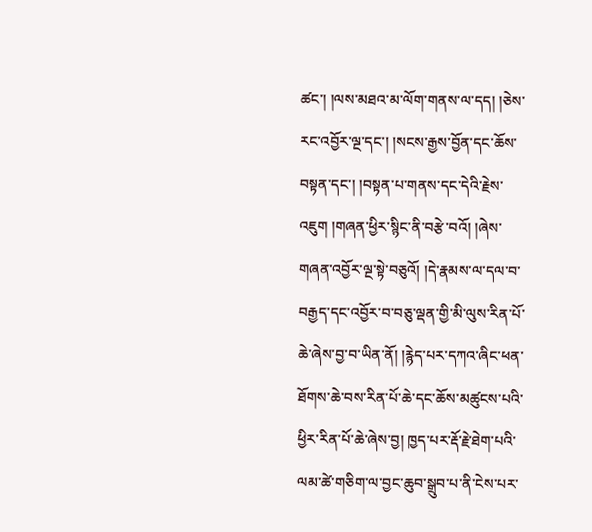ཚང་། །ལས་མཐའ་མ་ལོག་གནས་ལ་དད། །ཅེས་རང་འབྱོར་ལྔ་དང་། །སངས་རྒྱས་བྱོན་དང་ཆོས་བསྟན་དང་། །བསྟན་པ་གནས་དང་དེའི་རྗེས་འཇུག །གཞན་ཕྱིར་སྙིང་ནི་བརྩེ་བའོ། །ཞེས་གཞན་འབྱོར་ལྔ་སྟེ་བཅུའོ། །དེ་རྣམས་ལ་དལ་བ་བརྒྱད་དང་འབྱོར་བ་བཅུ་ལྡན་གྱི་མི་ལུས་རིན་པོ་ཆེ་ཞེས་བྱ་བ་ཡིན་ནོ། །རྙེད་པར་དཀའ་ཞིང་ཕན་ཐོགས་ཆེ་བས་རིན་པོ་ཆེ་དང་ཆོས་མཚུངས་པའི་ཕྱིར་རིན་པོ་ཆེ་ཞེས་བྱ། ཁྱད་པར་རྡོ་རྗེ་ཐེག་པའི་ལམ་ཚེ་གཅིག་ལ་བྱང་ཆུབ་སྒྲུབ་པ་ནི་ངེས་པར་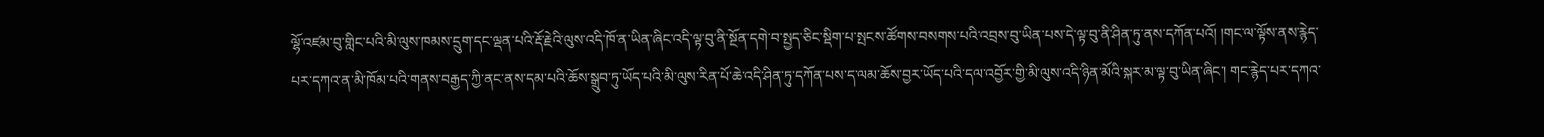ལྷོ་འཛམ་བུ་གླིང་པའི་མི་ལུས་ཁམས་དྲུག་དང་ལྡན་པའི་རྡོ་རྗེའི་ལུས་འདི་ཁོ་ན་ཡིན་ཞིང་འདི་ལྟ་བུ་ནི་སྔོན་དགེ་བ་སྤྱད་ཅིང་སྡིག་པ་སྤངས་ཚོགས་བསགས་པའི་འབྲས་བུ་ཡིན་པས་དེ་ལྟ་བུ་ནི་ཤིན་ཏུ་ནས་དཀོན་པའོ། །གང་ལ་ལྟོས་ནས་རྙེད་པར་དཀའ་ན་མི་ཁོམ་པའི་གནས་བརྒྱད་ཀྱི་ནང་ནས་དམ་པའི་ཆོས་སྒྲུབ་ཏུ་ཡོད་པའི་མི་ལུས་རིན་པོ་ཆེ་འདི་ཤིན་ཏུ་དཀོན་པས་ད་ལམ་ཆོས་བྱར་ཡོད་པའི་དལ་འབྱོར་གྱི་མི་ལུས་འདི་ཉིན་མོའི་སྐར་མ་ལྟ་བུ་ཡིན་ཞིང་། གང་རྙེད་པར་དཀའ་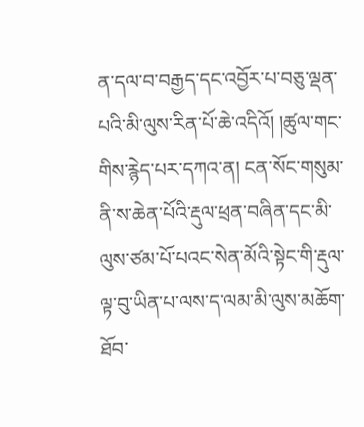ན་དལ་བ་བརྒྱད་དང་འབྱོར་པ་བཅུ་ལྡན་པའི་མི་ལུས་རིན་པོ་ཆེ་འདིའོ། །ཚུལ་གང་གིས་རྙེད་པར་དཀའ་ན། ངན་སོང་གསུམ་ནི་ས་ཆེན་པོའི་རྡུལ་ཕྲན་བཞིན་དང་མི་ལུས་ཙམ་པོ་པའང་སེན་མོའི་སྟེང་གི་རྡུལ་ལྟ་བུ་ཡིན་པ་ལས་ད་ལམ་མི་ལུས་མཆོག་ཐོབ་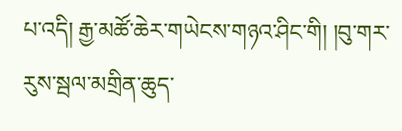པ་འདི། རྒྱ་མཚོ་ཆེར་གཡེངས་གཉའ་ཤིང་གི། །བུ་གར་རུས་སྦལ་མགྲིན་ཆུད་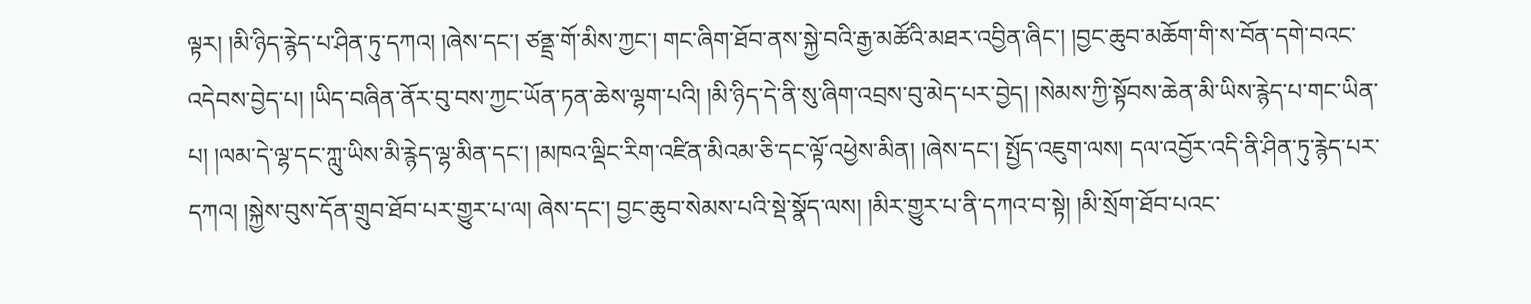ལྟར། །མི་ཉིད་རྙེད་པ་ཤིན་ཏུ་དཀའ། །ཞེས་དང་། ཙནྡྲ་གོ་མིས་ཀྱང་། གང་ཞིག་ཐོབ་ནས་སྐྱེ་བའི་རྒྱ་མཚོའི་མཐར་འབྱིན་ཞིང་། །བྱང་ཆུབ་མཆོག་གི་ས་བོན་དགེ་བའང་འདེབས་བྱེད་པ། །ཡིད་བཞིན་ནོར་བུ་བས་ཀྱང་ཡོན་ཏན་ཆེས་ལྷག་པའི། །མི་ཉིད་དེ་ནི་སུ་ཞིག་འབྲས་བུ་མེད་པར་བྱེད། །སེམས་ཀྱི་སྟོབས་ཆེན་མི་ཡིས་རྙེད་པ་གང་ཡིན་པ། །ལམ་དེ་ལྷ་དང་ཀླུ་ཡིས་མི་རྙེད་ལྷ་མིན་དང་། །མཁའ་ལྡིང་རིག་འཛིན་མིའམ་ཅི་དང་ལྟོ་འཕྱེས་མིན། །ཞེས་དང་། སྤྱོད་འཇུག་ལས། དལ་འབྱོར་འདི་ནི་ཤིན་ཏུ་རྙེད་པར་དཀའ། །སྐྱེས་བུས་དོན་གྲུབ་ཐོབ་པར་གྱུར་པ་ལ། ཞེས་དང་། བྱང་ཆུབ་སེམས་པའི་སྡེ་སྣོད་ལས། །མིར་གྱུར་པ་ནི་དཀའ་བ་སྟེ། །མི་སྲོག་ཐོབ་པའང་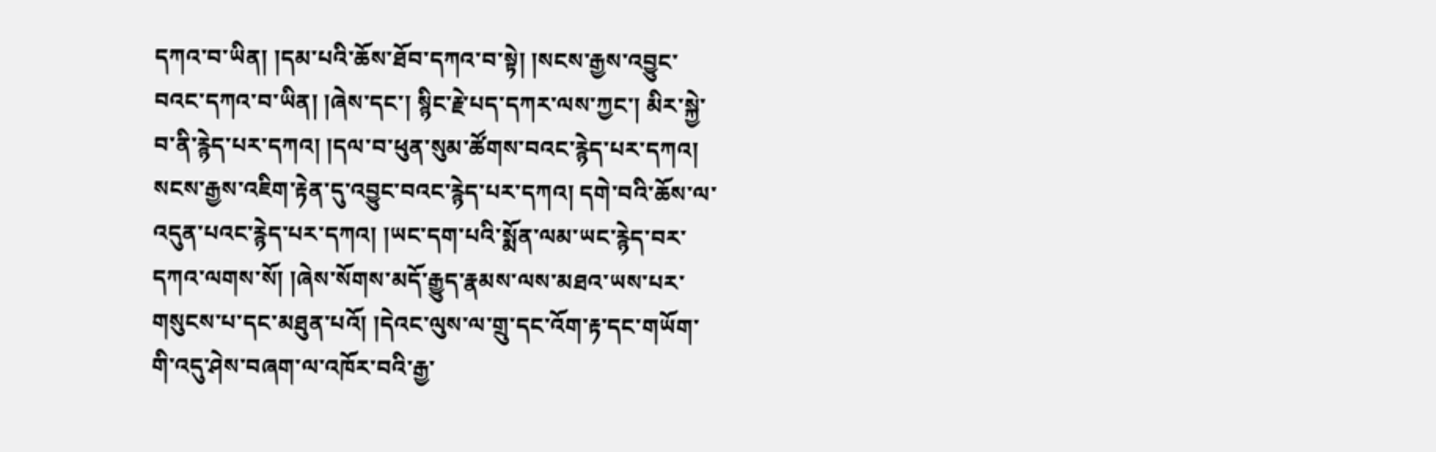དཀའ་བ་ཡིན། །དམ་པའི་ཆོས་ཐོབ་དཀའ་བ་སྟེ། །སངས་རྒྱས་འབྱུང་བའང་དཀའ་བ་ཡིན། །ཞེས་དང་། སྙིང་རྗེ་པད་དཀར་ལས་ཀྱང་། མིར་སྐྱེ་བ་ནི་རྙེད་པར་དཀའ། །དལ་བ་ཕུན་སུམ་ཚོགས་བའང་རྙེད་པར་དཀའ། སངས་རྒྱས་འཇིག་རྟེན་དུ་འབྱུང་བའང་རྙེད་པར་དཀའ། དགེ་བའི་ཆོས་ལ་འདུན་པའང་རྙེད་པར་དཀའ། །ཡང་དག་པའི་སྨོན་ལམ་ཡང་རྙེད་བར་དཀའ་ལགས་སོ། །ཞེས་སོགས་མདོ་རྒྱུད་རྣམས་ལས་མཐའ་ཡས་པར་གསུངས་པ་དང་མཐུན་པའོ། །དེའང་ལུས་ལ་གྲུ་དང་འོག་རྟ་དང་གཡོག་གི་འདུ་ཤེས་བཞག་ལ་འཁོར་བའི་རྒྱ་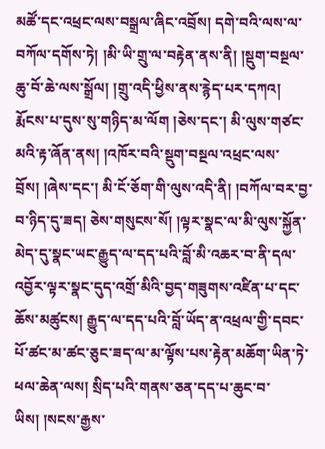མཚོ་དང་འཕྲང་ལས་བསྒྲལ་ཞིང་འབྲོས། དགེ་བའི་ལས་ལ་བཀོལ་དགོས་ཏེ། །མི་ཡི་གྲུ་ལ་བརྟེན་ནས་ནི། །སྡུག་བསྔལ་ཆུ་བོ་ཆེ་ལས་སྒྲོལ། །གྲུ་འདི་ཕྱིས་ནས་རྙེད་པར་དཀའ། རྨོངས་པ་དུས་སུ་གཉིད་མ་ལོག །ཅེས་དང་། མི་ལུས་གཙང་མའི་རྟ་ཞོན་ནས། །འཁོར་བའི་སྡུག་བསྔལ་འཕྲང་ལས་བྲོས། །ཞེས་དང་། མི་ངོ་ཅོག་གི་ལུས་འདི་ནི། །བཀོལ་བར་བྱ་བ་ཉིད་དུ་ཟད། ཅེས་གསུངས་སོ། །ལྟར་སྣང་ལ་མི་ལུས་སྐྱོན་མེད་དུ་སྣང་ཡང་རྒྱུད་ལ་དད་པའི་བློ་མི་འཆར་བ་ནི་དལ་འབྱོར་ལྟར་སྣང་དུད་འགྲོ་མིའི་བྱད་གཟུགས་འཛིན་པ་དང་ཆོས་མཚུངས། རྒྱུད་ལ་དད་པའི་བློ་ཡོད་ན་འཕྲལ་གྱི་དབང་པོ་ཚང་མ་ཚང་ཅུང་ཟད་ལ་མ་ལྟོས་པས་རྟེན་མཆོག་ཡིན་ཏེ་ཕལ་ཆེན་ལས། སྲིད་པའི་གནས་ཅན་དད་པ་ཆུང་བ་ཡིས། །སངས་རྒྱས་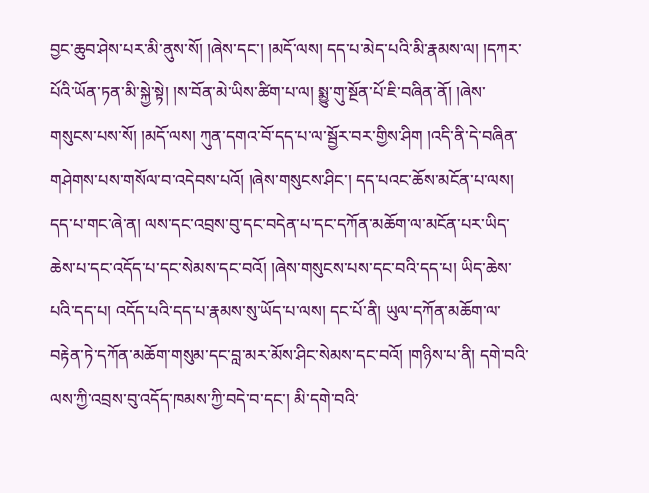བྱང་ཆུབ་ཤེས་པར་མི་ནུས་སོ། །ཞེས་དང་། །མདོ་ལས། དད་པ་མེད་པའི་མི་རྣམས་ལ། །དཀར་པོའི་ཡོན་ཏན་མི་སྐྱེ་སྟེ། །ས་བོན་མེ་ཡིས་ཚིག་པ་ལ། སྨྱུ་གུ་སྔོན་པོ་ཇི་བཞིན་ནོ། །ཞེས་གསུངས་པས་སོ། །མདོ་ལས། ཀུན་དགའ་བོ་དད་པ་ལ་སྦྱོར་བར་གྱིས་ཤིག །འདི་ནི་དེ་བཞིན་གཤེགས་པས་གསོལ་བ་འདེབས་པའོ། །ཞེས་གསུངས་ཤིང་། དད་པའང་ཆོས་མངོན་པ་ལས། དད་པ་གང་ཞེ་ན། ལས་དང་འབྲས་བུ་དང་བདེན་པ་དང་དཀོན་མཆོག་ལ་མངོན་པར་ཡིད་ཆེས་པ་དང་འདོད་པ་དང་སེམས་དང་བའོ། །ཞེས་གསུངས་པས་དང་བའི་དད་པ། ཡིད་ཆེས་པའི་དད་པ། འདོད་པའི་དད་པ་རྣམས་སུ་ཡོད་པ་ལས། དང་པོ་ནི། ཡུལ་དཀོན་མཆོག་ལ་བརྟེན་ཏེ་དཀོན་མཆོག་གསུམ་དང་བླ་མར་མོས་ཤིང་སེམས་དང་བའོ། །གཉིས་པ་ནི། དགེ་བའི་ལས་ཀྱི་འབྲས་བུ་འདོད་ཁམས་ཀྱི་བདེ་བ་དང་། མི་དགེ་བའི་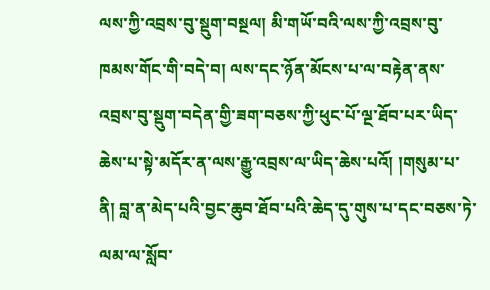ལས་ཀྱི་འབྲས་བུ་སྡུག་བསྔལ། མི་གཡོ་བའི་ལས་ཀྱི་འབྲས་བུ་ཁམས་གོང་གི་བདེ་བ། ལས་དང་ཉོན་མོངས་པ་ལ་བརྟེན་ནས་འབྲས་བུ་སྡུག་བདེན་གྱི་ཟག་བཅས་ཀྱི་ཕུང་པོ་ལྔ་ཐོབ་པར་ཡིད་ཆེས་པ་སྟེ་མདོར་ན་ལས་རྒྱུ་འབྲས་ལ་ཡིད་ཆེས་པའོ། །གསུམ་པ་ནི། བླ་ན་མེད་པའི་བྱང་ཆུབ་ཐོབ་པའི་ཆེད་དུ་གུས་པ་དང་བཅས་ཏེ་ལམ་ལ་སློབ་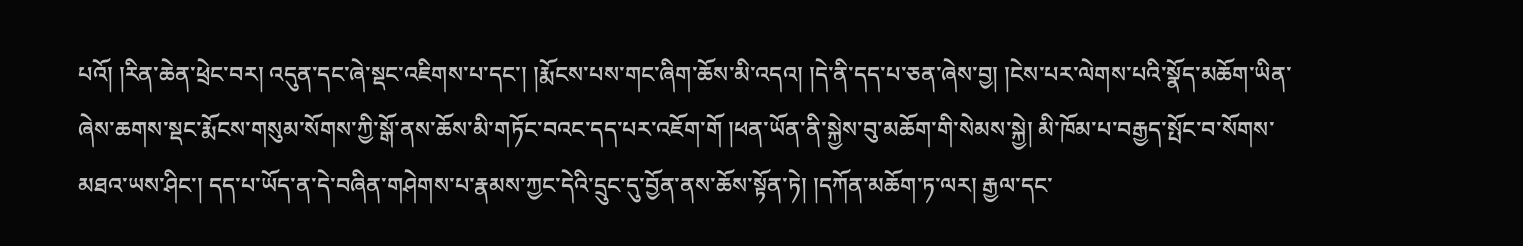པའོ། །རིན་ཆེན་ཕྲེང་བར། འདུན་དང་ཞེ་སྡང་འཇིགས་པ་དང་། །རྨོངས་པས་གང་ཞིག་ཆོས་མི་འདའ། །དེ་ནི་དད་པ་ཅན་ཞེས་བྱ། །ངེས་པར་ལེགས་པའི་སྣོད་མཆོག་ཡིན་ཞེས་ཆགས་སྡང་རྨོངས་གསུམ་སོགས་ཀྱི་སྒོ་ནས་ཆོས་མི་གཏོང་བའང་དད་པར་འཇོག་གོ །ཕན་ཡོན་ནི་སྐྱེས་བུ་མཆོག་གི་སེམས་སྐྱེ། མི་ཁོམ་པ་བརྒྱད་སྤོང་བ་སོགས་མཐའ་ཡས་ཤིང་། དད་པ་ཡོད་ན་དེ་བཞིན་གཤེགས་པ་རྣམས་ཀྱང་དེའི་དྲུང་དུ་བྱོན་ནས་ཆོས་སྟོན་ཏེ། །དཀོན་མཆོག་ཏ་ལར། རྒྱལ་དང་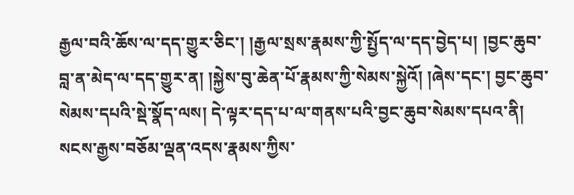རྒྱལ་བའི་ཆོས་ལ་དད་གྱུར་ཅིང་། །རྒྱལ་སྲས་རྣམས་ཀྱི་སྤྱོད་ལ་དད་བྱེད་པ། །བྱང་ཆུབ་བླ་ན་མེད་ལ་དད་གྱུར་ན། །སྐྱེས་བུ་ཆེན་པོ་རྣམས་ཀྱི་སེམས་སྐྱེའོ། །ཞེས་དང་། བྱང་ཆུབ་སེམས་དཔའི་སྡེ་སྣོད་ལས། དེ་ལྟར་དད་པ་ལ་གནས་པའི་བྱང་ཆུབ་སེམས་དཔའ་ནི། སངས་རྒྱས་བཅོམ་ལྡན་འདས་རྣམས་ཀྱིས་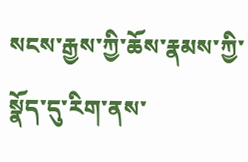སངས་རྒྱས་ཀྱི་ཆོས་རྣམས་ཀྱི་སྣོད་དུ་རིག་ནས་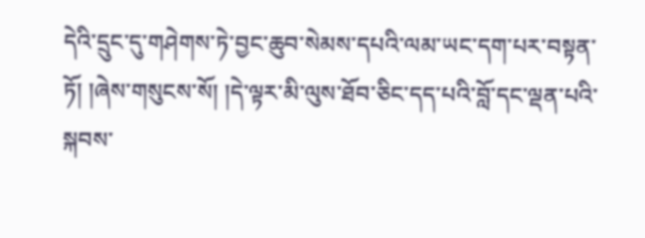དེའི་དྲུང་དུ་གཤེགས་ཏེ་བྱང་ཆུབ་སེམས་དཔའི་ལམ་ཡང་དག་པར་བསྟན་ཏོ། །ཞེས་གསུངས་སོ། །དེ་ལྟར་མི་ལུས་ཐོབ་ཅིང་དད་པའི་བློ་དང་ལྡན་པའི་སྐབས་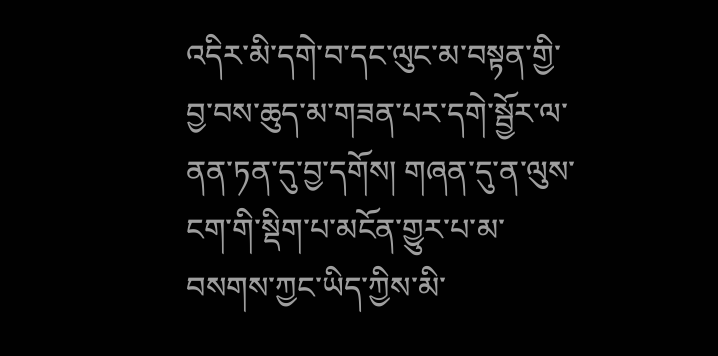འདིར་མི་དགེ་བ་དང་ལུང་མ་བསྟན་གྱི་བྱ་བས་ཆུད་མ་གཟན་པར་དགེ་སྦྱོར་ལ་ནན་ཏན་དུ་བྱ་དགོས། གཞན་དུ་ན་ལུས་ངག་གི་སྡིག་པ་མངོན་གྱུར་པ་མ་བསགས་ཀྱང་ཡིད་ཀྱིས་མི་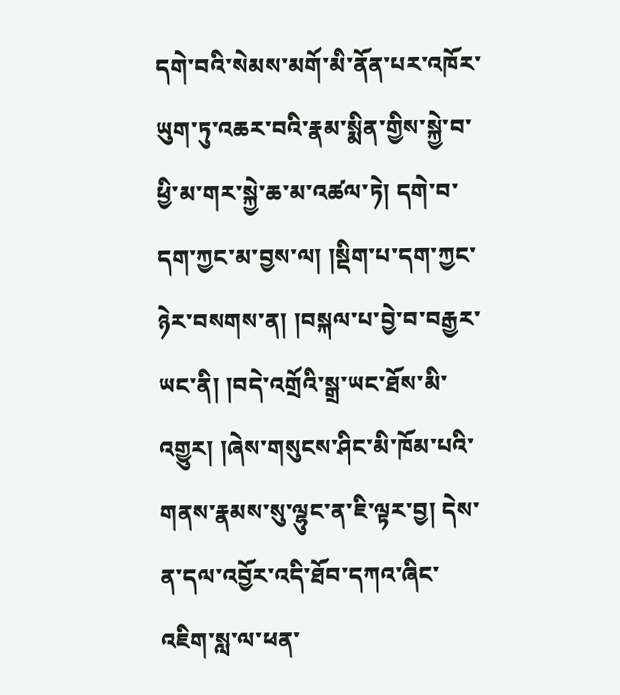དགེ་བའི་སེམས་མགོ་མི་ནོན་པར་འཁོར་ཡུག་ཏུ་འཆར་བའི་རྣམ་སྨིན་གྱིས་སྐྱེ་བ་ཕྱི་མ་གར་སྐྱེ་ཆ་མ་འཚལ་ཏེ། དགེ་བ་དག་ཀྱང་མ་བྱས་ལ། །སྡིག་པ་དག་ཀྱང་ཉེར་བསགས་ན། །བསྐལ་པ་བྱེ་བ་བརྒྱར་ཡང་ནི། །བདེ་འགྲོའི་སྒྲ་ཡང་ཐོས་མི་འགྱུར། །ཞེས་གསུངས་ཤིང་མི་ཁོམ་པའི་གནས་རྣམས་སུ་ལྷུང་ན་ཇི་ལྟར་བྱ། དེས་ན་དལ་འབྱོར་འདི་ཐོབ་དཀའ་ཞིང་འཇིག་སླ་ལ་ཕན་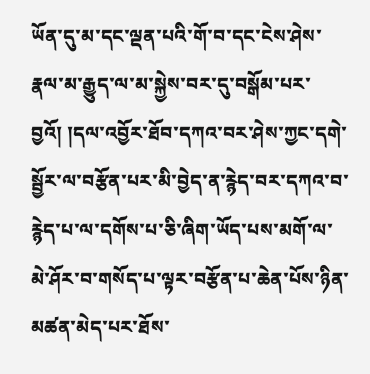ཡོན་དུ་མ་དང་ལྡན་པའི་གོ་བ་དང་ངེས་ཤེས་རྣལ་མ་རྒྱུད་ལ་མ་སྐྱེས་བར་དུ་བསྒོམ་པར་བྱའོ། །དལ་འབྱོར་ཐོབ་དཀའ་བར་ཤེས་ཀྱང་དགེ་སྦྱོར་ལ་བརྩོན་པར་མི་བྱེད་ན་རྙེད་བར་དཀའ་བ་རྙེད་པ་ལ་དགོས་པ་ཅི་ཞིག་ཡོད་པས་མགོ་ལ་མེ་ཤོར་བ་གསོད་པ་ལྟར་བརྩོན་པ་ཆེན་པོས་ཉིན་མཚན་མེད་པར་ཐོས་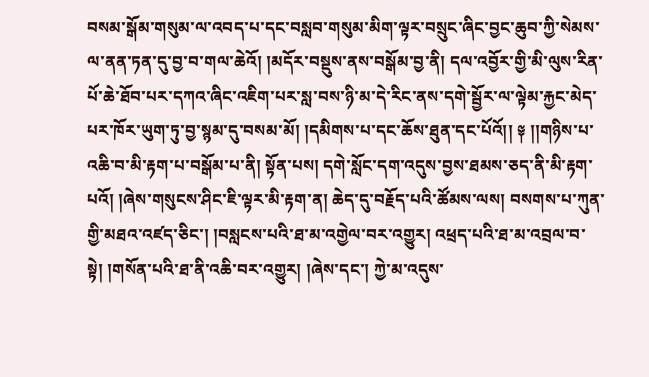བསམ་སྒོམ་གསུམ་ལ་འབད་པ་དང་བསླབ་གསུམ་མིག་ལྟར་བསྲུང་ཞིང་བྱང་ཆུབ་ཀྱི་སེམས་ལ་ནན་ཏན་དུ་བྱ་བ་གལ་ཆེའོ། །མདོར་བསྡུས་ནས་བསྒོམ་བྱ་ནི། དལ་འབྱོར་གྱི་མི་ལུས་རིན་པོ་ཆེ་ཐོབ་པར་དཀའ་ཞིང་འཇིག་པར་སླ་བས་ཉི་མ་དེ་རིང་ནས་དགེ་སྦྱོར་ལ་ལྟེམ་རྐྱང་མེད་པར་ཁོར་ཡུག་ཏུ་བྱ་སྙམ་དུ་བསམ་མོ། །དམིགས་པ་དང་ཆོས་ཐུན་དང་པོའོ།། ༈ །།གཉིས་པ་འཆི་བ་མི་རྟག་པ་བསྒོམ་པ་ནི། སྟོན་པས། དགེ་སློང་དག་འདུས་བྱས་ཐམས་ཅད་ནི་མི་རྟག་པའོ། །ཞེས་གསུངས་ཤིང་ཇི་ལྟར་མི་རྟག་ན། ཆེད་དུ་བརྗོད་པའི་ཚོམས་ལས། བསགས་པ་ཀུན་གྱི་མཐའ་འཛད་ཅིང་། །བསླངས་པའི་ཐ་མ་འགྱེལ་བར་འགྱུར། འཕྲད་པའི་ཐ་མ་འབྲལ་བ་སྟེ། །གསོན་པའི་ཐ་ནི་འཆི་བར་འགྱུར། །ཞེས་དང་། ཀྱེ་མ་འདུས་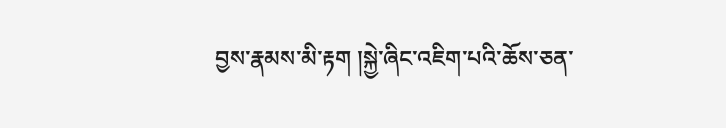བྱས་རྣམས་མི་རྟག །སྐྱེ་ཞིང་འཇིག་པའི་ཆོས་ཅན་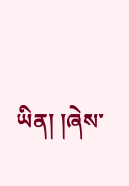ཡིན། །ཞེས་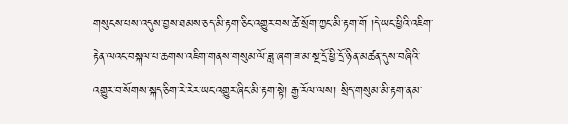གསུངས་པས་འདུས་བྱས་ཐམས་ཅད་མི་རྟག་ཅིང་འགྱུར་བས་ཚེ་སྲོག་ཀྱང་མི་རྟག་གོ །དེ་ཡང་ཕྱིའི་འཇིག་རྟེན་ལའང་བསྐལ་པ་ཆགས་འཇིག་གནས་གསུམ་ལོ་ཟླ་ཞག་ཟ་མ་སྔ་དྲོ་ཕྱི་དྲོ་ཉིན་མཚན་དུས་བཞིའི་འགྱུར་བ་སོགས་སྐད་ཅིག་རེ་རེར་ཡང་འགྱུར་ཞིང་མི་རྟག་སྟེ། རྒྱ་རོལ་ལས། སྲིད་གསུམ་མི་རྟག་ནམ་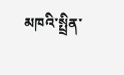མཁའི་སྤྲིན་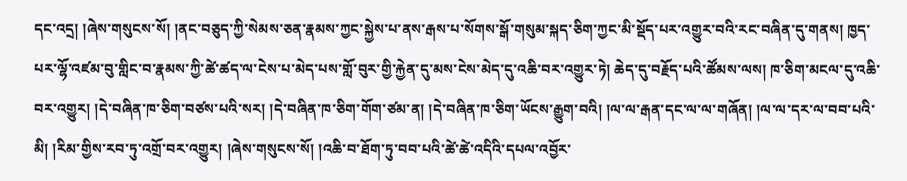དང་འདྲ། །ཞེས་གསུངས་སོ། །ནང་བཅུད་ཀྱི་སེམས་ཅན་རྣམས་ཀྱང་སྐྱེས་པ་ནས་རྒས་པ་སོགས་སྒོ་གསུམ་སྐད་ཅིག་ཀྱང་མི་སྡོད་པར་འགྱུར་བའི་རང་བཞིན་དུ་གནས། ཁྱད་པར་ལྷོ་འཛམ་བུ་གླིང་བ་རྣམས་ཀྱི་ཚེ་ཚད་ལ་ངེས་པ་མེད་པས་གློ་བུར་གྱི་རྐྱེན་དུ་མས་ངེས་མེད་དུ་འཆི་བར་འགྱུར་ཏེ། ཆེད་དུ་བརྗོད་པའི་ཚོམས་ལས། ཁ་ཅིག་མངལ་དུ་འཆི་བར་འགྱུར། །དེ་བཞིན་ཁ་ཅིག་བཙས་པའི་སར། །དེ་བཞིན་ཁ་ཅིག་གོག་ཙམ་ན། །དེ་བཞིན་ཁ་ཅིག་ཡོངས་རྒྱུག་བའི། །ལ་ལ་རྒན་དང་ལ་ལ་གཞོན། །ལ་ལ་དར་ལ་བབ་པའི་མི། །རིམ་གྱིས་རབ་ཏུ་འགྲོ་བར་འགྱུར། །ཞེས་གསུངས་སོ། །འཆི་བ་ཐོག་ཏུ་བབ་པའི་ཚེ་ཚེ་འདིའི་དཔལ་འབྱོར་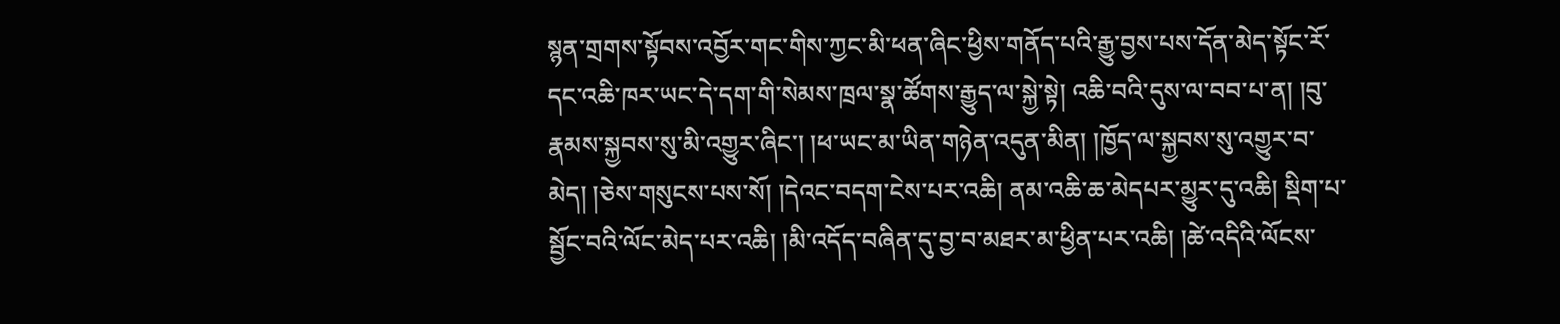སྙན་གྲགས་སྟོབས་འབྱོར་གང་གིས་ཀྱང་མི་ཕན་ཞིང་ཕྱིས་གནོད་པའི་རྒྱུ་བྱས་པས་དོན་མེད་སྟོང་རོ་དང་འཆི་ཁར་ཡང་དེ་དག་གི་སེམས་ཁྲལ་སྣ་ཚོགས་རྒྱུད་ལ་སྐྱེ་སྟེ། འཆི་བའི་དུས་ལ་བབ་པ་ན། །བུ་རྣམས་སྐྱབས་སུ་མི་འགྱུར་ཞིང་། །ཕ་ཡང་མ་ཡིན་གཉེན་འདུན་མིན། །ཁྱོད་ལ་སྐྱབས་སུ་འགྱུར་བ་མེད། །ཅེས་གསུངས་པས་སོ། །དེའང་བདག་ངེས་པར་འཆི། ནམ་འཆི་ཆ་མེདཔར་མྱུར་དུ་འཆི། སྡིག་པ་སྦྱོང་བའི་ལོང་མེད་པར་འཆི། །མི་འདོད་བཞིན་དུ་བྱ་བ་མཐར་མ་ཕྱིན་པར་འཆི། །ཚེ་འདིའི་ལོངས་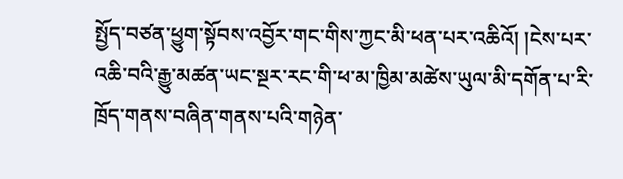སྤྱོད་བཙན་ཕྱུག་སྟོབས་འབྱོར་གང་གིས་ཀྱང་མི་ཕན་པར་འཆིའོ། །ངེས་པར་འཆི་བའི་རྒྱུ་མཚན་ཡང་སྔར་རང་གི་ཕ་མ་ཁྱིམ་མཚེས་ཡུལ་མི་དགོན་པ་རི་ཁྲོད་གནས་བཞིན་གནས་པའི་གཉེན་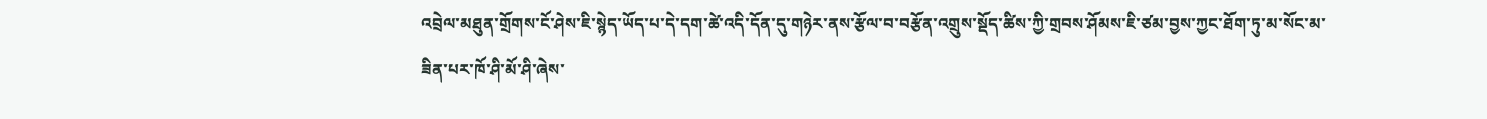འབྲེལ་མཐུན་གྲོགས་ངོ་ཤེས་ཇི་སྙེད་ཡོད་པ་དེ་དག་ཚེ་འདི་དོན་དུ་གཉེར་ནས་རྩོལ་བ་བརྩོན་འགྲུས་སྡོད་ཚིས་ཀྱི་གྲབས་ཤོམས་ཇི་ཙམ་བྱས་ཀྱང་ཐོག་ཏུ་མ་སོང་མ་ཟིན་པར་ཁོ་ཤི་མོ་ཤི་ཞེས་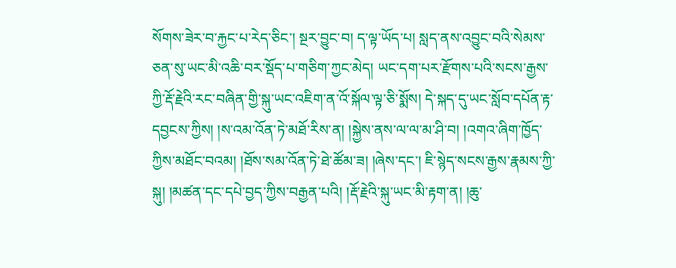སོགས་ཟེར་བ་རྐྱང་པ་རེད་ཅིང་། སྔར་བྱུང་བ། ད་ལྟ་ཡོད་པ། སླད་ནས་འབྱུང་བའི་སེམས་ཅན་སུ་ཡང་མི་འཆི་བར་སྡོད་པ་གཅིག་ཀྱང་མེད། ཡང་དག་པར་རྫོགས་པའི་སངས་རྒྱས་ཀྱི་རྡོ་རྗེའི་རང་བཞིན་གྱི་སྐུ་ཡང་འཇིག་ན་འོ་སྐོལ་ལྟ་ཅི་སྨོས། དེ་སྐད་དུ་ཡང་སློབ་དཔོན་རྟ་དབྱངས་ཀྱིས། །ས་འམ་འོན་ཏེ་མཐོ་རིས་ན། །སྐྱེས་ནས་ལ་ལ་མ་ཤི་བ། །འགའ་ཞིག་ཁྱོད་ཀྱིས་མཐོང་བའམ། །ཐོས་སམ་འོན་ཏེ་ཐེ་ཚོམ་ཟ། །ཞེས་དང་། ཇི་སྙེད་སངས་རྒྱས་རྣམས་ཀྱི་སྐུ། །མཚན་དང་དཔེ་བྱད་ཀྱིས་བརྒྱན་པའི། །རྡོ་རྗེའི་སྐུ་ཡང་མི་རྟག་ན། །ཆུ་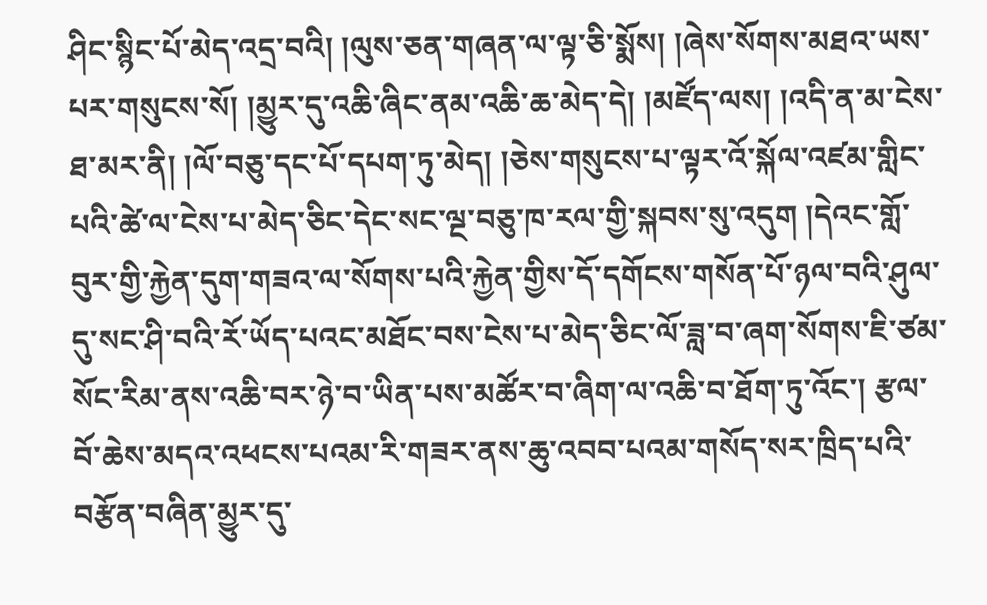ཤིང་སྙིང་པོ་མེད་འདྲ་བའི། །ལུས་ཅན་གཞན་ལ་ལྟ་ཅི་སྨོས། །ཞེས་སོགས་མཐའ་ཡས་པར་གསུངས་སོ། །མྱུར་དུ་འཆི་ཞིང་ནམ་འཆི་ཆ་མེད་དེ། །མཛོད་ལས། །འདི་ན་མ་ངེས་ཐ་མར་ནི། །ལོ་བཅུ་དང་པོ་དཔག་ཏུ་མེད། །ཅེས་གསུངས་པ་ལྟར་འོ་སྐོལ་འཛམ་གླིང་པའི་ཚེ་ལ་ངེས་པ་མེད་ཅིང་དེང་སང་ལྔ་བཅུ་ཁ་རལ་གྱི་སྐབས་སུ་འདུག །དེའང་གློ་བུར་གྱི་རྐྱེན་དུག་གཟའ་ལ་སོགས་པའི་རྐྱེན་གྱིས་དོ་དགོངས་གསོན་པོ་ཉལ་བའི་ཤུལ་དུ་སང་ཤི་བའི་རོ་ཡོད་པའང་མཐོང་བས་ངེས་པ་མེད་ཅིང་ལོ་ཟླ་བ་ཞག་སོགས་ཇི་ཙམ་སོང་རིམ་ནས་འཆི་བར་ཉེ་བ་ཡིན་པས་མཚོར་བ་ཞིག་ལ་འཆི་བ་ཐོག་ཏུ་འོང་། རྩལ་བོ་ཆེས་མདའ་འཕངས་པའམ་རི་གཟར་ནས་ཆུ་འབབ་པའམ་གསོད་སར་ཁྲིད་པའི་བརྩོན་བཞིན་མྱུར་དུ་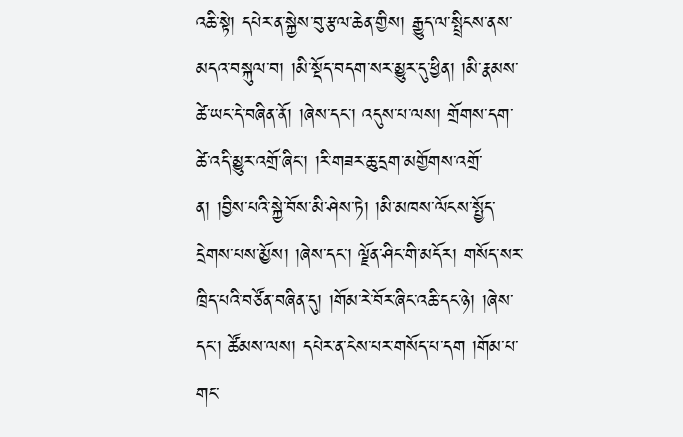འཆི་སྟེ། དཔེར་ན་སྐྱེས་བུ་རྩལ་ཆེན་གྱིས། རྒྱུད་ལ་སྤྲིངས་ནས་མདའ་བསྐུལ་བ། །མི་སྡོད་བདག་སར་མྱུར་དུ་ཕྱིན། །མི་རྣམས་ཚེ་ཡང་དེ་བཞིན་ནོ། །ཞེས་དང་། འདུས་པ་ལས། གྲོགས་དག་ཚེ་འདི་མྱུར་འགྲོ་ཞིང་། །རི་གཟར་ཆུ་དྲག་མགྱོགས་འགྲོ་ན། །བྱིས་པའི་སྐྱེ་བོས་མི་ཤེས་ཏེ། །མི་མཁས་ལོངས་སྤྱོད་དྲེགས་པས་མྱོས། །ཞེས་དང་། ལྗོན་ཤིང་གི་མདོར། གསོད་སར་ཁྲིད་པའི་བཙོན་བཞིན་དུ། །གོམ་རེ་བོར་ཞིང་འཆི་དང་ཉེ། །ཞེས་དང་། ཚོམས་ལས། དཔེར་ན་ངེས་པར་གསོད་པ་དག །གོམ་པ་གང་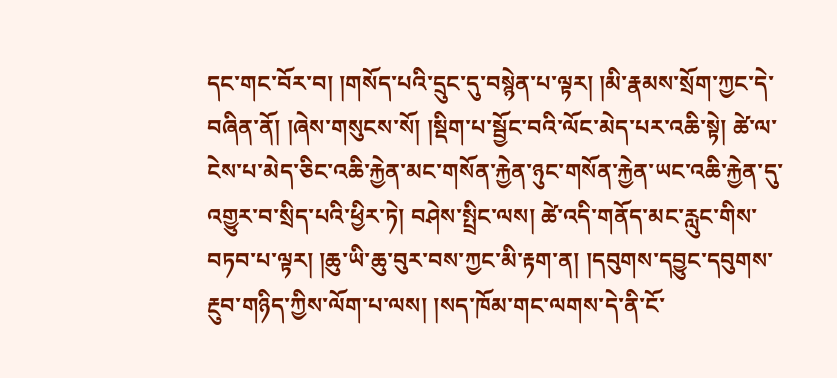དང་གང་བོར་བ། །གསོད་པའི་དྲུང་དུ་བསྙེན་པ་ལྟར། །མི་རྣམས་སྲོག་ཀྱང་དེ་བཞིན་ནོ། །ཞེས་གསུངས་སོ། །སྡིག་པ་སྦྱོང་བའི་ལོང་མེད་པར་འཆི་སྟེ། ཚེ་ལ་ངེས་པ་མེད་ཅིང་འཆི་རྐྱེན་མང་གསོན་རྐྱེན་ཉུང་གསོན་རྐྱེན་ཡང་འཆི་རྐྱེན་དུ་འགྱུར་བ་སྲིད་པའི་ཕྱིར་ཏེ། བཤེས་སྤྲིང་ལས། ཚེ་འདི་གནོད་མང་རླུང་གིས་བཏབ་པ་ལྟར། །ཆུ་ཡི་ཆུ་བུར་བས་ཀྱང་མི་རྟག་ན། །དབུགས་དབྱུང་དབུགས་རྔུབ་གཉིད་ཀྱིས་ལོག་པ་ལས། །སད་ཁོམ་གང་ལགས་དེ་ནི་ངོ་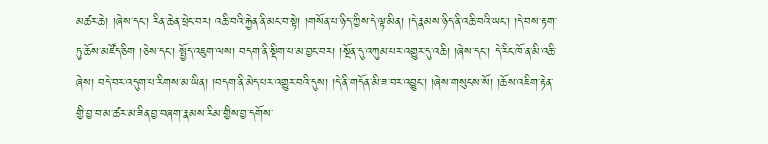མཚར་ཆེ། །ཞེས་དང་། རིན་ཆེན་ཕྲེང་བར། འཆི་བའི་རྐྱེན་ནི་མང་བ་སྟེ། །གསོན་པ་ཉིད་ཀྱིས་དེ་ལྟ་མིན། །དེ་རྣམས་ཉིད་ནི་འཆི་བའི་ཡང་། །དེ་བས་རྟག་ཏུ་ཆོས་མཛོད་ཅིག །ཅེས་དང་། སྤྱོད་འཇུག་ལས། བདག་ནི་སྡིག་པ་མ་བྱང་བར། །སྔོན་དུ་འཀུམ་པར་འགྱུར་དུ་འཆི། །ཞེས་དང་། དེ་རིང་ཁོ་ན་མི་འཆི་ཞེས། བདེ་བར་འདུག་པ་རིགས་མ་ཡིན། །བདག་ནི་མེད་པར་འགྱུར་བའི་དུས། །དེ་ནི་གདོན་མི་ཟ་བར་འབྱུང་། །ཞེས་གསུངས་སོ། །ཆོས་འཇིག་རྟེན་གྱི་བྱ་བ་མ་ཚར་མ་ཟིན་བྱ་བཞག་རྣམས་རིམ་གྱིས་བྱ་དགོས་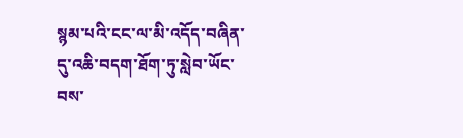སྙམ་པའི་ངང་ལ་མི་འདོད་བཞིན་དུ་འཆི་བདག་ཐོག་ཏུ་སླེབ་ཡོང་བས་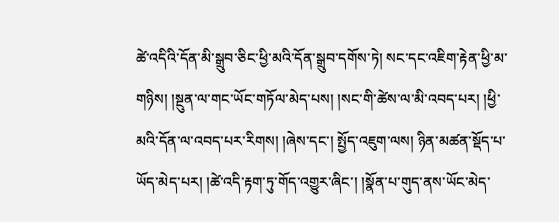ཚེ་འདིའི་དོན་མི་སྒྲུབ་ཅིང་ཕྱི་མའི་དོན་སྒྲུབ་དགོས་ཏེ། སང་དང་འཇིག་རྟེན་ཕྱི་མ་གཉིས། །སྔུན་ལ་གང་ཡོང་གཏོལ་མེད་པས། །སང་གི་ཚེས་ལ་མི་འབད་པར། །ཕྱི་མའི་དོན་ལ་འབད་པར་རིགས། །ཞེས་དང་། སྤྱོད་འཇུག་ལས། ཉིན་མཚན་སྡོད་པ་ཡོད་མེད་པར། །ཚེ་འདི་རྟག་ཏུ་གོད་འགྱུར་ཞིང་། །སྣོན་པ་གུད་ནས་ཡོང་མེད་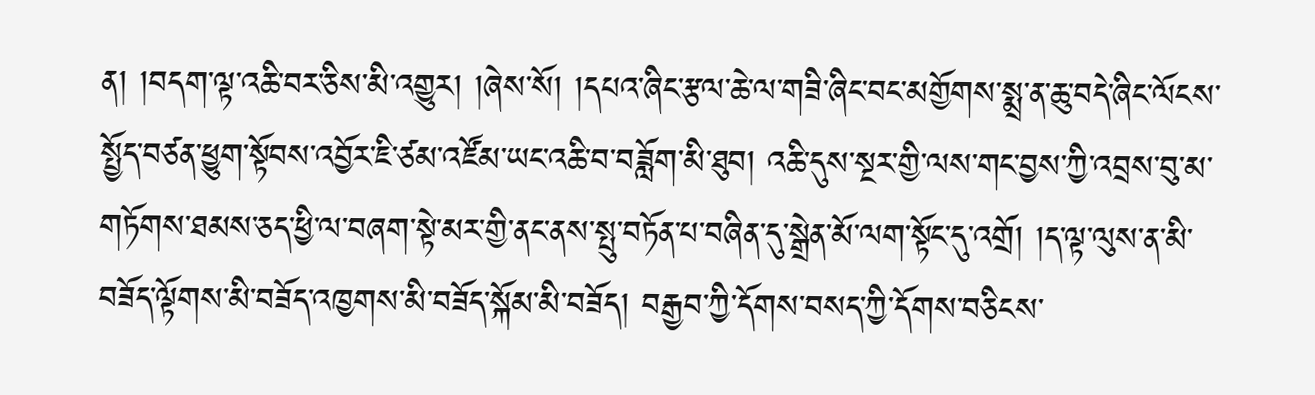ན། །བདག་ལྟ་འཆི་བར་ཅིས་མི་འགྱུར། །ཞེས་སོ། །དཔའ་ཞིང་རྩལ་ཆེ་ལ་གཟི་ཞིང་བང་མགྱོགས་སྨྲ་ན་ཆུ་བདེ་ཞིང་ལོངས་སྤྱོད་བཙན་ཕྱུག་སྟོབས་འབྱོར་ཇི་ཙམ་འཛོམ་ཡང་འཆི་བ་བཟློག་མི་ཐུབ། འཆི་དུས་སྔར་གྱི་ལས་གང་བྱས་ཀྱི་འབྲས་བུ་མ་གཏོགས་ཐམས་ཅད་ཕྱི་ལ་བཞག་སྟེ་མར་གྱི་ནང་ནས་སྤུ་བཏོན་པ་བཞིན་དུ་སྒྲེན་མོ་ལག་སྟོང་དུ་འགྲོ། །ད་ལྟ་ལུས་ན་མི་བཟོད་ལྟོགས་མི་བཟོད་འཁྱགས་མི་བཟོད་སྐོམ་མི་བཟོད། བརྒྱབ་ཀྱི་དོགས་བསད་ཀྱི་དོགས་བཅིངས་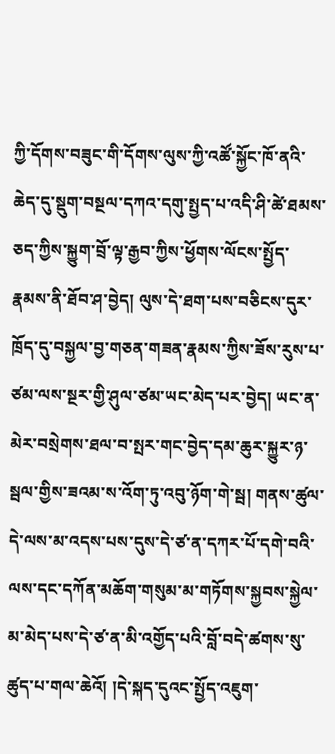ཀྱི་དོགས་བཟུང་གི་དོགས་ལུས་ཀྱི་འཚོ་སྐྱོང་ཁོ་ནའི་ཆེད་དུ་སྡུག་བསྔལ་དཀའ་དགུ་སྤྱད་པ་འདི་ཤི་ཚེ་ཐམས་ཅད་ཀྱིས་སྐྱུག་བྲོ་ལྟ་རྒྱབ་ཀྱིས་ཕྱོགས་ལོངས་སྤྱོད་རྣམས་ནི་ཐོབ་ཤ་བྱེད། ལུས་དེ་ཐག་པས་བཅིངས་དུར་ཁྲོད་དུ་བསྐྱལ་བྱ་གཅན་གཟན་རྣམས་ཀྱིས་ཟོས་རུས་པ་ཙམ་ལས་སྔར་གྱི་ཤུལ་ཙམ་ཡང་མེད་པར་བྱེད། ཡང་ན་མེར་བསྲེགས་ཐལ་བ་སྤར་གང་བྱེད་དམ་ཆུར་སྐྱུར་ཉ་སྦལ་གྱིས་ཟའམ་ས་འོག་ཏུ་འབུ་ཉོག་གེ་སྦ། གནས་ཚུལ་དེ་ལས་མ་འདས་པས་དུས་དེ་ཙ་ན་དཀར་པོ་དགེ་བའི་ལས་དང་དཀོན་མཆོག་གསུམ་མ་གཏོགས་སྐྱབས་སྐྱེལ་མ་མེད་པས་དེ་ཙ་ན་མི་འགྱོད་པའི་བློ་བདེ་ཚགས་སུ་ཚུད་པ་གལ་ཆེའོ། །དེ་སྐད་དུའང་སྤྱོད་འཇུག་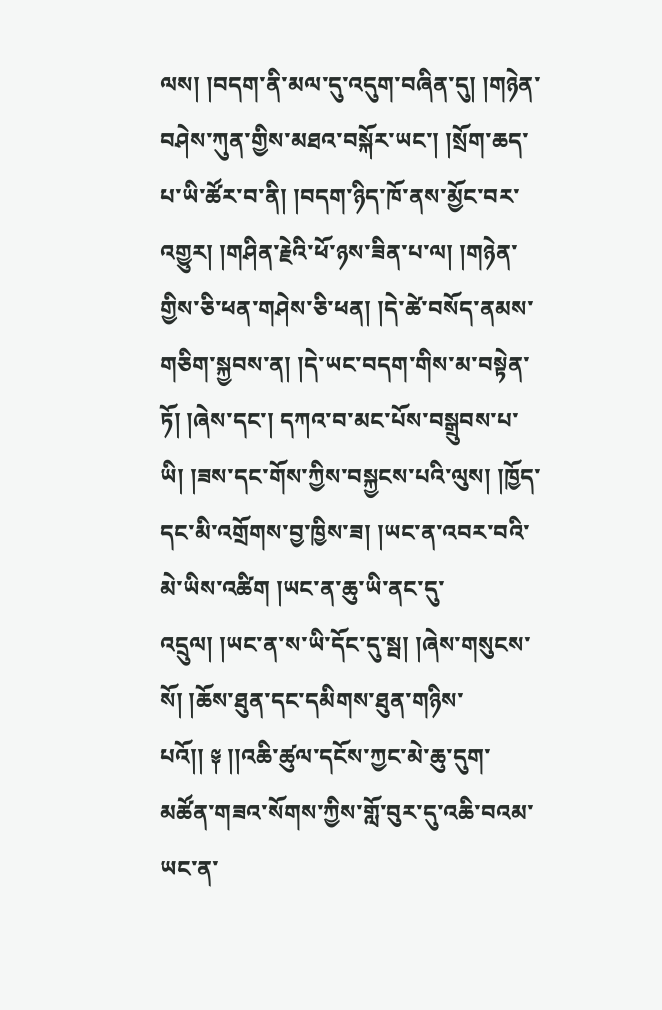ལས། །བདག་ནི་མལ་དུ་འདུག་བཞིན་དུ། །གཉེན་བཤེས་ཀུན་གྱིས་མཐའ་བསྐོར་ཡང་། །སྲོག་ཆད་པ་ཡི་ཚོར་བ་ནི། །བདག་ཉིད་ཁོ་ནས་མྱོང་བར་འགྱུར། །གཤིན་རྗེའི་ཕོ་ཉས་ཟིན་པ་ལ། །གཉེན་གྱིས་ཅི་ཕན་གཤེས་ཅི་ཕན། །དེ་ཚེ་བསོད་ནམས་གཅིག་སྐྱབས་ན། །དེ་ཡང་བདག་གིས་མ་བསྟེན་ཏོ། །ཞེས་དང་། དཀའ་བ་མང་པོས་བསྒྲུབས་པ་ཡི། །ཟས་དང་གོས་ཀྱིས་བསྐྱངས་པའི་ལུས། །ཁྱོད་དང་མི་འགྲོགས་བྱ་ཁྱིས་ཟ། །ཡང་ན་འབར་བའི་མེ་ཡིས་འཚིག །ཡང་ན་ཆུ་ཡི་ནང་དུ་འདྲུལ། །ཡང་ན་ས་ཡི་དོང་དུ་སྦ། །ཞེས་གསུངས་སོ། །ཆོས་ཐུན་དང་དམིགས་ཐུན་གཉིས་པའོ།། ༈ །།འཆི་ཚུལ་དངོས་ཀྱང་མེ་ཆུ་དུག་མཚོན་གཟའ་སོགས་ཀྱིས་གློ་བུར་དུ་འཆི་བའམ་ཡང་ན་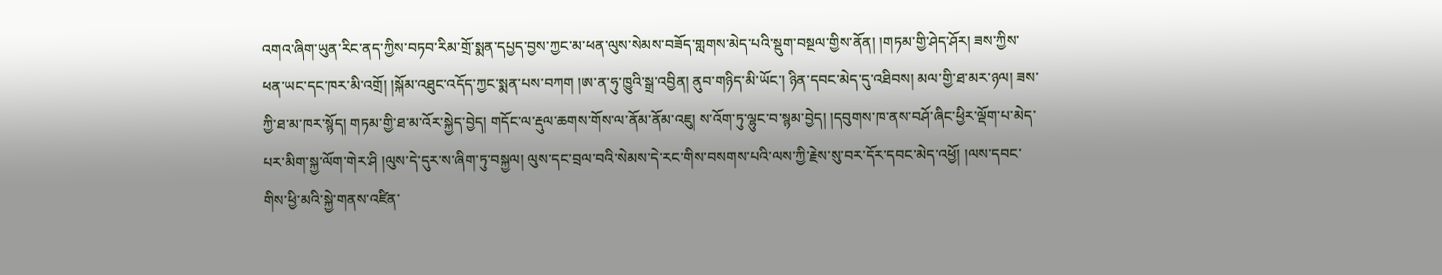འགའ་ཞིག་ཡུན་རིང་ནད་ཀྱིས་བཏབ་རིམ་གྲོ་སྨན་དཔྱད་བྱས་ཀྱང་མ་ཕན་ལུས་སེམས་བཟོད་གླགས་མེད་པའི་སྡུག་བསྔལ་གྱིས་ནོན། །གཏམ་གྱི་ཤེད་ཤོར། ཟས་ཀྱིས་ཕན་ཡང་དང་ཁར་མི་འགྲོ། །སྐོམ་འཐུང་འདོད་ཀྱང་སྨན་པས་བཀག །ཨ་ན་ཧུ་ཁྱུའི་སྒྲ་འབྱིན། ནུབ་གཉིད་མི་ཡོང་། ཉིན་དབང་མེད་དུ་འཐིབས། མལ་གྱི་ཐ་མར་ཉལ། ཟས་ཀྱི་ཐ་མ་ཁར་སྙོད། གཏམ་གྱི་ཐ་མ་འོར་སྐྱེད་བྱེད། གདོང་ལ་རྡུལ་ཆགས་གོས་ལ་ནོམ་ནོམ་འཇུ། ས་འོག་ཏུ་ལྷུང་བ་སྙམ་བྱེད། །དབུགས་ཁ་ནས་བཤོ་ཞིང་ཕྱིར་ལྡོག་པ་མེད་པར་མིག་སྐྱ་ལོག་གེར་ཤི །ལུས་དེ་དུར་ས་ཞིག་ཏུ་བསྐྱལ། ལུས་དང་བྲལ་བའི་སེམས་དེ་རང་གིས་བསགས་པའི་ལས་ཀྱི་རྗེས་སུ་བར་དོར་དབང་མེད་འཕྱོ། །ལས་དབང་གིས་ཕྱི་མའི་སྐྱེ་གནས་འཛིན་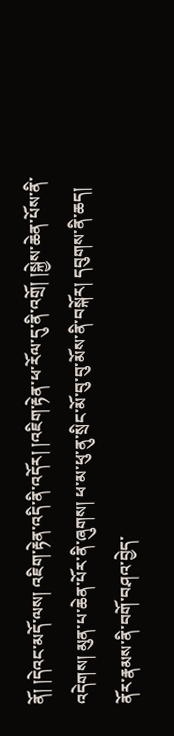ནོ། །དེའང་མདོ་ལས། འཇིག་རྟེན་འདི་ནི་འདོར། །འཇིག་རྟེན་ཕ་རོལ་དུ་ནི་འགྲོ། །སྐྱེས་ཆེན་པོས་ནི་འདེགས། མུན་པ་ཆེན་པོར་ནི་ཞུགས། ཕ་མ་ཕུ་ནུ་སྲིང་མོ་བུ་བུ་མོས་ནི་བསྐོར། དབུགས་ནི་ཆད། ནོར་རྣམས་ནི་བགོ་བཤའ་བྱེད་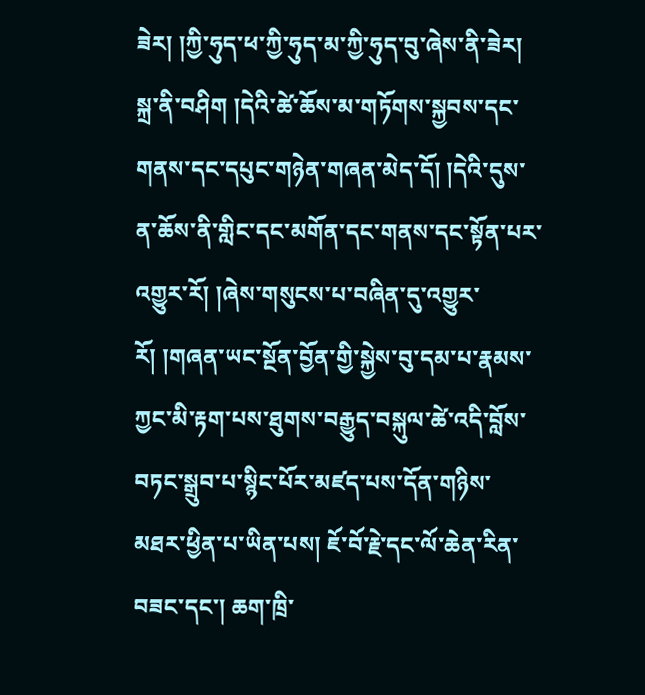ཟེར། །ཀྱི་ཧུད་ཕ་ཀྱི་ཧུད་མ་ཀྱི་ཧུད་བུ་ཞེས་ནི་ཟེར། སྐྲ་ནི་བཤིག །དེའི་ཚེ་ཆོས་མ་གཏོགས་སྐྱབས་དང་གནས་དང་དཔུང་གཉེན་གཞན་མེད་དོ། །དེའི་དུས་ན་ཆོས་ནི་གླིང་དང་མགོན་དང་གནས་དང་སྟོན་པར་འགྱུར་རོ། །ཞེས་གསུངས་པ་བཞིན་དུ་འགྱུར་རོ། །གཞན་ཡང་སྔོན་བྱོན་གྱི་སྐྱེས་བུ་དམ་པ་རྣམས་ཀྱང་མི་རྟག་པས་ཐུགས་བརྒྱུད་བསྐུལ་ཚེ་འདི་བློས་བཏང་སྒྲུབ་པ་སྙིང་པོར་མཛད་པས་དོན་གཉིས་མཐར་ཕྱིན་པ་ཡིན་པས། ཇོ་བོ་རྗེ་དང་ལོ་ཆེན་རིན་བཟང་དང་། ཆག་ཁྲི་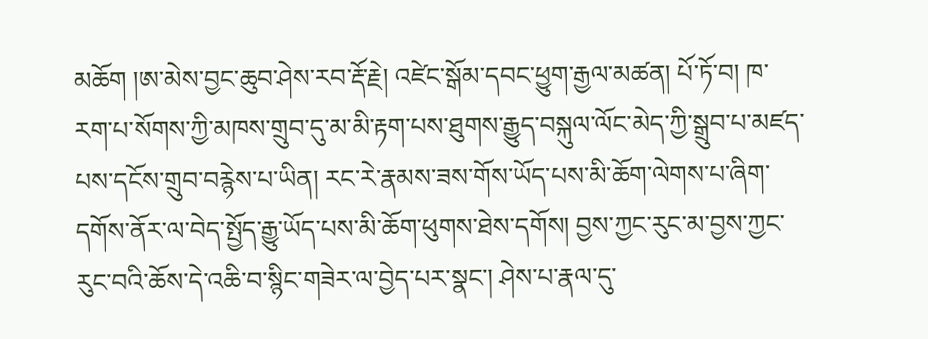མཆོག །ཨ་མེས་བྱང་ཆུབ་ཤེས་རབ་རྡོ་རྗེ། འཛེང་སྒོམ་དབང་ཕྱུག་རྒྱལ་མཚན། པོ་ཏོ་བ། ཁ་རག་པ་སོགས་ཀྱི་མཁས་གྲུབ་དུ་མ་མི་རྟག་པས་ཐུགས་རྒྱུད་བསྐུལ་ལོང་མེད་ཀྱི་སྒྲུབ་པ་མཛད་པས་དངོས་གྲུབ་བརྙེས་པ་ཡིན། རང་རེ་རྣམས་ཟས་གོས་ཡོད་པས་མི་ཆོག་ལེགས་པ་ཞིག་དགོས་ནོར་ལ་བེད་སྤྱོད་རྒྱུ་ཡོད་པས་མི་ཆོག་ཕུགས་ཐེས་དགོས། བྱས་ཀྱང་རུང་མ་བྱས་ཀྱང་རུང་བའི་ཆོས་དེ་འཆི་བ་སྙིང་གཟེར་ལ་བྱེད་པར་སྣང་། ཤེས་པ་རྣལ་དུ་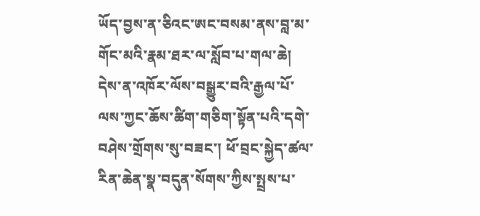ཡོད་བྱས་ན་ཅིའང་ཨང་བསམ་ནས་བླ་མ་གོང་མའི་རྣམ་ཐར་ལ་སློབ་པ་གལ་ཆེ། དེས་ན་འཁོར་ལོས་བསྒྱུར་བའི་རྒྱལ་པོ་ལས་ཀྱང་ཆོས་ཚིག་གཅིག་སྟོན་པའི་དགེ་བཤེས་གྲོགས་སུ་བཟང་། ཕོ་བྲང་སྐྱེད་ཚལ་རིན་ཆེན་སྣ་བདུན་སོགས་ཀྱིས་སྤྲས་པ་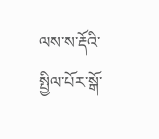ལས་ས་རྡོའི་སྤྱིལ་པོར་སྒོ་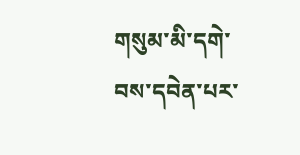གསུམ་མི་དགེ་བས་དབེན་པར་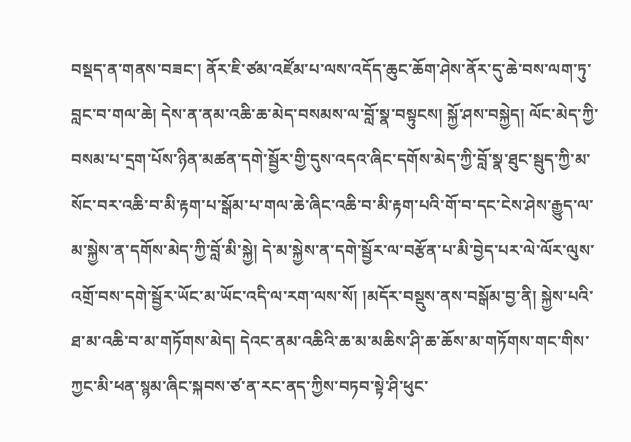བསྡད་ན་གནས་བཟང་། ནོར་ཇི་ཙམ་འཛོམ་པ་ལས་འདོད་ཆུང་ཆོག་ཤེས་ནོར་དུ་ཆེ་བས་ལག་ཏུ་བླང་བ་གལ་ཆེ། དེས་ན་ནམ་འཆི་ཆ་མེད་བསམས་ལ་བློ་སྣ་བསྟུངས། སྐྱོ་ཤས་བསྐྱེད། ལོང་མེད་ཀྱི་བསམ་པ་དྲག་པོས་ཉིན་མཚན་དགེ་སྦྱོར་གྱི་དུས་འདའ་ཞིང་དགོས་མེད་ཀྱི་བློ་སྣ་ཐུང་སྦུད་ཀྱི་མ་སོང་བར་འཆི་བ་མི་རྟག་པ་སྒོམ་པ་གལ་ཆེ་ཞིང་འཆི་བ་མི་རྟག་པའི་གོ་བ་དང་ངེས་ཤེས་རྒྱུད་ལ་མ་སྐྱེས་ན་དགོས་མེད་ཀྱི་བློ་མི་སྐྱེ། དེ་མ་སྐྱེས་ན་དགེ་སྦྱོར་ལ་བརྩོན་པ་མི་བྱེད་པར་ལེ་ལོར་ལུས་འགྲོ་བས་དགེ་སྦྱོར་ཡོང་མ་ཡོང་འདི་ལ་རག་ལས་སོ། །མདོར་བསྡུས་ནས་བསྒོམ་བྱ་ནི། སྐྱེས་པའི་ཐ་མ་འཆི་བ་མ་གཏོགས་མེད། དེའང་ནམ་འཆིའི་ཆ་མ་མཆིས་ཤི་ཆ་ཆོས་མ་གཏོགས་གང་གིས་ཀྱང་མི་ཕན་སྙམ་ཞིང་སྐབས་ཙ་ན་རང་ནད་ཀྱིས་བཏབ་སྟེ་ཤི་ཕུང་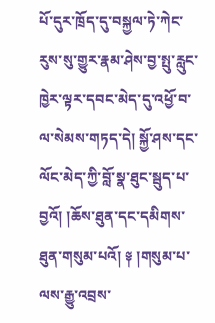པོ་དུར་ཁྲོད་དུ་བསྐྱལ་ཏེ་ཀེང་རུས་སུ་གྱུར་རྣམ་ཤེས་བྱ་སྤུ་རླུང་ཁྱེར་ལྟར་དབང་མེད་དུ་འཕྱོ་བ་ལ་སེམས་གཏད་དེ། སྐྱོ་ཤས་དང་ལོང་མེད་ཀྱི་བློ་སྣ་ཐུང་སྦུད་པ་བྱའོ། །ཆོས་ཐུན་དང་དམིགས་ཐུན་གསུམ་པའོ། ༈ །གསུམ་པ་ལས་རྒྱུ་འབྲས་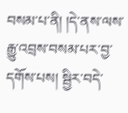བསམ་པ་ནི། །དེ་ནས་ལས་རྒྱུ་འབྲས་བསམ་པར་བྱ་དགོས་པས། སྦྱིར་བདེ་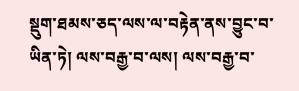སྡུག་ཐམས་ཅད་ལས་ལ་བརྟེན་ནས་བྱུང་བ་ཡིན་ཏེ། ལས་བརྒྱ་བ་ལས། ལས་བརྒྱ་བ་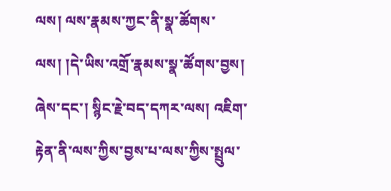ལས། ལས་རྣམས་ཀྱང་ནི་སྣ་ཚོགས་ལས། །དེ་ཡིས་འགྲོ་རྣམས་སྣ་ཚོགས་བྱས། ཞེས་དང་། སྙིང་རྗེ་བད་དཀར་ལས། འཇིག་རྟེན་ནི་ལས་ཀྱིས་བྱས་པ་ལས་ཀྱིས་སྤྲུལ་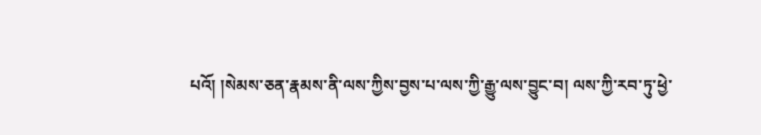པའོ། །སེམས་ཅན་རྣམས་ནི་ལས་ཀྱིས་བྱས་པ་ལས་ཀྱི་རྒྱུ་ལས་བྱུང་བ། ལས་ཀྱི་རབ་ཏུ་ཕྱེ་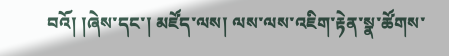བའོ། །ཞེས་དང་། མཛོད་ལས། ལས་ལས་འཇིག་རྟེན་སྣ་ཚོགས་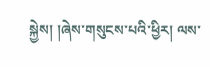སྐྱེས། །ཞེས་གསུངས་པའི་ཕྱིར། ལས་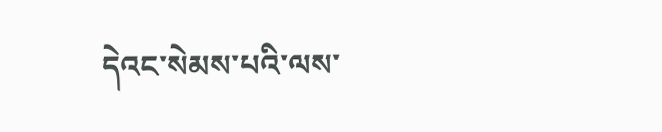དེའང་སེམས་པའི་ལས་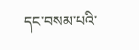དང་བསམ་པའི་